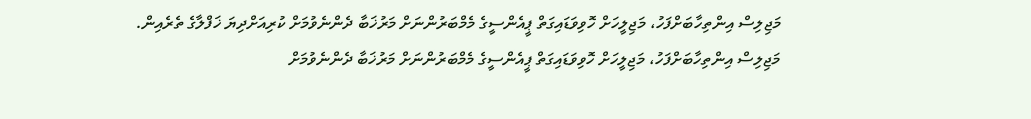މަޖިލިސް އިންތިހާބަށްފަހު، މަޖިލީހަށް ހޮވިވަޑައިގަތް ޕީއެންސީގެ މެމްބަރުންނަށް މަރުޚަބާ ދެންނެވުމަށް ކުރިއަށްދިޔަ ޚަފްލާގެ ތެރެއިން.
މަޖިލިސް އިންތިހާބަށްފަހު، މަޖިލީހަށް ހޮވިވަޑައިގަތް ޕީއެންސީގެ މެމްބަރުންނަށް މަރުޚަބާ ދެންނެވުމަށް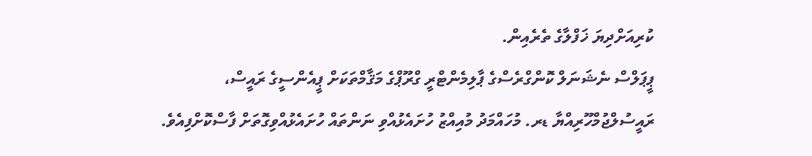ކުރިއަށްދިޔަ ޚަފްލާގެ ތެރެއިން.
ޕީޕަލްސް ނެޝަނަލް ކޮންގްރެސްގެ ޕާލިމެންޓްރީ ގްރޫޕްގެ މަޤާމްތަކަށް ޕީއެންސީގެ ރައީސް، ރައީސުލްޖުމްހޫރިއްޔާ ޑރ. މުހައްމަދު މުއިއްޒު ހުށައެޅުއްވި ނަންތައް ހުށައެޅުއްވިގޮތަށް ފާސްކޮށްފިއެވެ.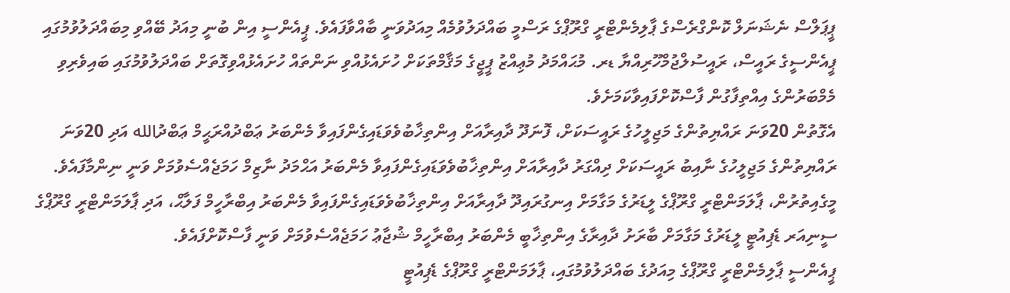ޕީޕަލްސް ނެޝަނަލް ކޮންގްރެސްގެ ޕާލިމެންޓްރީ ގްރޫޕްގެ ރަސްމީ ބައްދަލުވުމެއް މިއަދުވަނީ ބާއްވާފައެވެ. ޕީއެންސީ އިން ބުނީ މިއަދު ބޭއްވި މިބައްދަލުވުމުގައި ޕީއެންސީގެ ރައީސް، ރައީސުލްޖުމްހޫރިއްޔާ ޑރ. މުޙައްމަދު މުޢިއްޒު ޕީޖީގެ މަޤާމްތަކަށް ހުށައެޅުއްވި ނަންތައް ހުށައެޅުއްވިގޮތަށް ބައްދަލުވުމުގައި ބައިވެރިވި މެމްބަރުންގެ އިއްތިފާގުން ފާސްކޮށްފައިވާކަމަށެވެ.
އެގޮތުން 20ވަނަ ރައްޔިތުންގެ މަޖިލީހުގެ ރައީސަކަށް، ފޮނަދޫ ދާއިރާއަށް އިންތިޚާބުވެވަޑައިގެންފައިވާ މެންބަރު ޢަބްދުއްރަޙީމް ޢަބްދުالله އަދި 20ވަނަ ރައްޔިތުންގެ މަޖިލީހުގެ ނާއިބު ރައީސަކަށް ދިއްގަރު ދާއިރާއަށް އިންތިޚާބުވެވަޑައިގެންފައިވާ މެންބަރު އަޙްމަދު ނާޒިމް ހަމަޖެއްސެވުމަށް ވަނީ ނިންމާފައެވެ.
މީގެއިތުރުން، ޕާލަމަންޓްރީ ގްރޫޕްގެ ލީޑަރުގެ މަގާމަށް އިނގުރައިދޫ ދާއިރާއަށް އިންތިޚާބުވެވަޑައިގެންފައިވާ މެންބަރު އިބްރާހީމް ފަލާޙް، އަދި ޕާލަމަންޓްރީ ގްރޫޕްގެ ސީނިއަރ ޑެޕިއުޓީ ލީޑަރުގެ މަގާމަށް ބާރަށު ދާއިރާގެ އިންތިޚާބީ މެންބަރު އިބްރާހީމް ޝުޖާޢު ހަމަޖެއްސެވުމަށް ވަނީ ފާސްކޮށްފައެވެ.
ޕީއެންސީ ޕާލިމެންޓްރީ ގްރޫޕްގެ މިއަދުގެ ބައްދަލުވުމުގައި، ޕާލަމަންޓްރީ ގްރޫޕްގެ ޑެޕިއުޓީ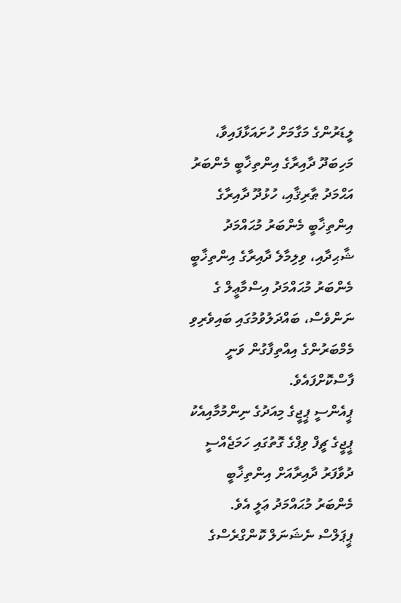ލީޑަރުންގެ މަގާމަށް ހުށައަޅާފައިވާ، މަހިބަދޫ ދާއިރާގެ އިންތިޚާބީ މެންބަރު އަޙްމަދު ޠާރިޤާއި، ހުޅުދޫ ދާއިރާގެ އިންތިޚާބީ މެންބަރު މުޙައްމަދު ޝާޙިދާއި، ވިލިމާލެ ދާއިރާގެ އިންތިޚާބީ މެންބަރު މުޙައްމަދު އިސްމާޢީލް ގެ ނަންވެސް، ބައްދަލުވުމުގައި ބައިވެރިވި މެމްބަރުންގެ އިއްތިފާގުން ވަނީ ފާސްކޮށްފައެވެ.
ޕީއެންސީ ޕީޖީގެ މިއަދުގެ ނިންމުމާއިއެކު ޕީޖީގެ ޗީފް ވިޕްގެ ގޮތުގައި ހަމަޖެއްސީ ދުވާފަރު ދާއިރާއަށް އިންތިޚާބީ މެންބަރު މުޙައްމަދު ޢަލީ އެވެ.
ޕީޕަލްސް ނެޝަނަލް ކޮންގްރެސްގެ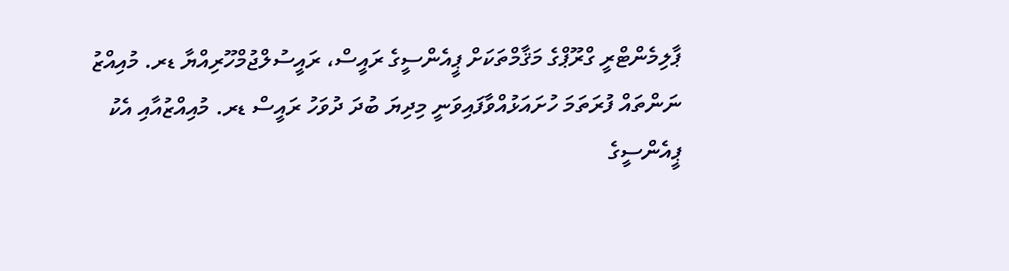ޕާލިމެންޓްރީ ގްރޫޕްގެ މަޤާމްތަކަށް ޕީއެންސީގެ ރައީސް، ރައީސުލްޖުމްހޫރިއްޔާ ޑރ. މުއިއްޒު ނަންތައް ފުރަތަމަ ހުށައަޅުއްވާފައިވަނީ މިދިޔަ ބުދަ ދުވަހު ރައީސް ޑރ. މުއިއްޒުއާއި އެކު ޕީއެންސީގެ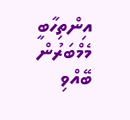އިންތިހާބީ މެމްބަރުން ބޭއްވި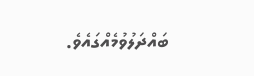ބައްދަލުވުމެއްގައެވެ.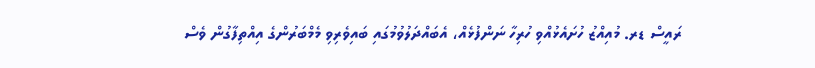ރައީސް ޑރ. މުއިއްޒު ހުށައެޅުއްވި ހުރިހާ ނަންފުޅެއް، އެބައްދަލުވުމުގައި ބައިވެރިވި މެމްބަރުންގެ އިއްތިފާގުން ވެސް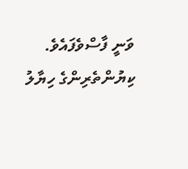ވަނީ ފާސްވެފައެވެ.
ކިޔުންތެރިންގެ ހިޔާލު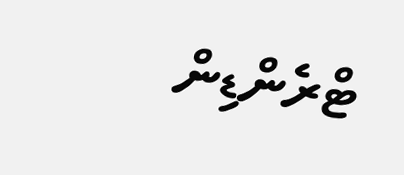ޓްރެންޑިން